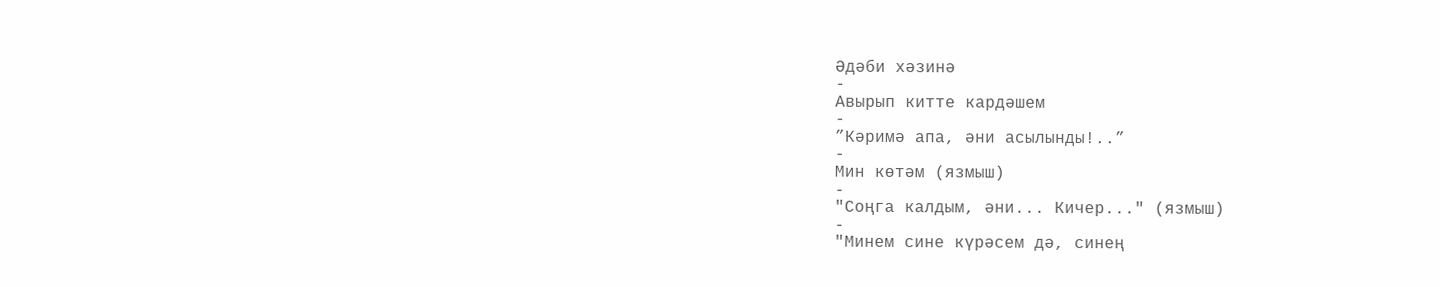Әдәби хәзинә
-
Авырып китте кардәшем
-
”Кәримә апа, әни асылынды!..”
-
Мин көтәм (язмыш)
-
"Соңга калдым, әни... Кичер..." (язмыш)
-
"Минем сине күрәсем дә, синең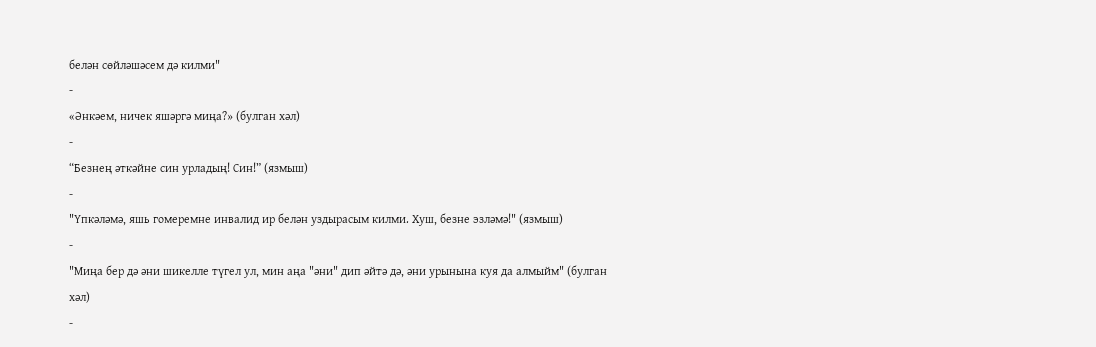белән сөйләшәсем дә килми"
-
«Әнкәем, ничек яшәргә миңа?» (булган хәл)
-
“Безнең әткәйне син урладың! Син!” (язмыш)
-
"Үпкәләмә, яшь гомеремне инвалид ир белән уздырасым килми. Хуш, безне эзләмә!" (язмыш)
-
"Миңа бер дә әни шикелле түгел ул, мин аңа "әни" дип әйтә дә, әни урынына куя да алмыйм" (булган хәл)
-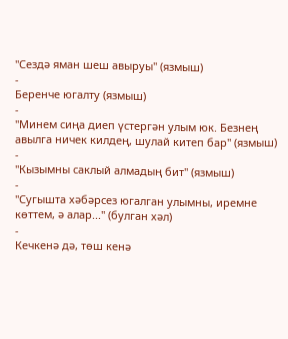"Сездә яман шеш авыруы" (язмыш)
-
Беренче югалту (язмыш)
-
"Минем сиңа диеп үстергән улым юк. Безнең авылга ничек килдең, шулай китеп бар" (язмыш)
-
"Кызымны саклый алмадың бит" (язмыш)
-
"Сугышта хәбәрсез югалган улымны, иремне көттем, ә алар..." (булган хәл)
-
Кечкенә дә, төш кенә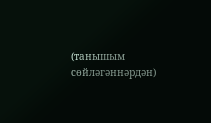(танышым сөйләгәннәрдән)